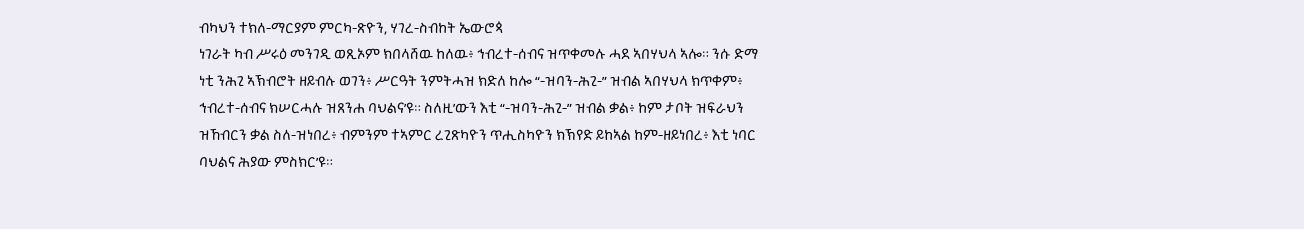ብካህን ተክለ-ማርያም ምርካ-ጽዮን, ሃገረ-ስብከት ኤውሮጳ
ነገራት ካብ ሥሩዕ መንገዲ ወጺኦም ክበላሸዉ ከለዉ፥ ኅብረተ-ሰብና ዝጥቀመሉ ሓደ ኣበሃህላ ኣሎ። ንሱ ድማ ነቲ ንሕጊ ኣኽብሮት ዘይብሉ ወገን፥ ሥርዓት ንምትሓዝ ክድለ ከሎ “-ዝባን-ሕጊ-” ዝብል ኣበሃህላ ክጥቀም፥ ኅብረተ-ሰብና ክሠርሓሉ ዝጸንሐ ባህልና’ዩ። ስለዚ’ውን እቲ “-ዝባን-ሕጊ-” ዝብል ቃል፥ ከም ታቦት ዝፍራህን ዝኸብርን ቃል ስለ-ዝነበረ፥ ብምንም ተኣምር ረጊጽካዮን ጥሒስካዮን ክኽየድ ይከኣል ከም-ዘይነበረ፥ እቲ ነባር ባህልና ሕያው ምስክር’ዩ።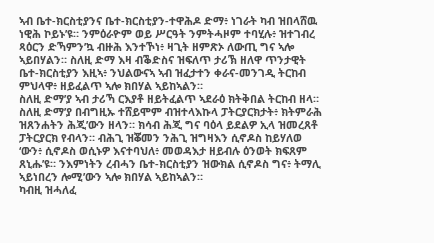ኣብ ቤተ-ክርስቲያንና ቤተ-ክርስቲያን-ተዋሕዶ ድማ፥ ነገራት ካብ ዝበላሸዉ ነዊሕ ኮይኑ’ዩ። ንምዕራዮም ወይ ሥርዓት ንምትሓዞም ተባሂሉ፥ ዝተገብረ ጻዕርን ድኻምን’ኳ ብዙሕ እንተኾነ፥ ዛጊት ዘምጽኦ ለውጢ ግና ኣሎ ኣይበሃልን። ስለዚ ድማ እዛ ብቕድስና ዝፍለጥ ታሪኽ ዘለዋ ጥንታዊት ቤተ-ክርስቲያን እዚኣ፥ ንህልውናኣ ኣብ ዝፈታተን ቀራና-መንገዲ ትርከብ ምህላዋ፥ ዘይፈልጥ ኣሎ ክበሃል ኣይከኣልን።
ስለዚ ድማ’ያ ኣብ ታሪኻ ርእያቶ ዘይትፈልጥ ኣደራዕ ክትቅበል ትርከብ ዘላ። ስለዚ ድማ’ያ በብግዚኡ ተሸይሞም ብዝተላእኩላ ፓትርያርክታት፥ ክትምራሕ ዝጸንሐትን ሕጂ’ውን ዘላን። ክሳብ ሕጂ ግና ባዕላ ይደልዎ ኢላ ዝመረጸቶ ፓትርያርክ የብላን። ብሕጊ ዝቖመን ንሕጊ ዝግዛእን ሲኖዶስ ከይሃለወ ‘ውን፥ ሲኖዶስ ወሲኑዎ እናተባህለ፥ መወዳእታ ዘይብሉ ዕንወት ክፍጸም ጸኒሑ’ዩ። ንእምነትን ረብሓን ቤተ-ክርስቲያን ዝውክል ሲኖዶስ ግና፥ ትማሊ ኣይነበረን ሎሚ’ውን ኣሎ ክበሃል ኣይከኣልን።
ካብዚ ዝሓለፈ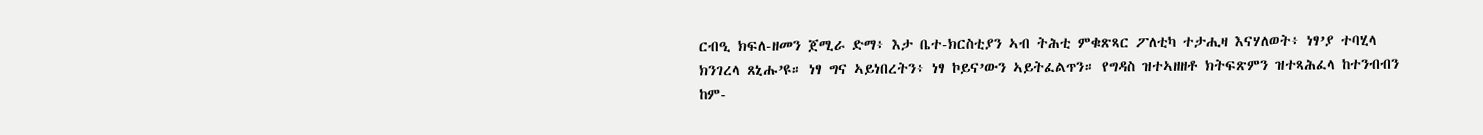ርብዒ ክፍለ-ዘመን ጀሚራ ድማ፥ እታ ቤተ-ክርስቲያን ኣብ ትሕቲ ምቁጽጻር ፖለቲካ ተታሒዛ እናሃለወት፥ ነፃ’ያ ተባሂላ ክንገረላ ጸኒሑ’ዩ። ነፃ ግና ኣይነበረትን፥ ነፃ ኮይና’ውን ኣይትፈልጥን። የግዳስ ዝተኣዘዘቶ ክትፍጽምን ዝተጻሕፈላ ከተንብብን ከም-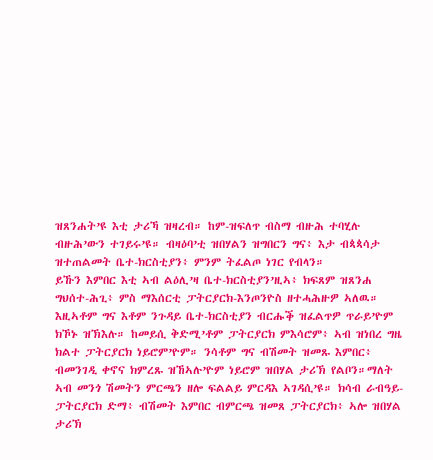ዝጸንሐት’ዩ እቲ ታሪኻ ዝዛረብ። ከም-ዝፍለጥ ብስማ ብዙሕ ተባሂሉ ብዙሕ’ውን ተገይሩ’ዩ። ብዛዕባ’ቲ ዝበሃልን ዝግበርን ግና፥ እታ ብጳጳሳታ ዝተጠልመት ቤተ-ክርስቲያን፥ ምንም ትፈልጦ ነገር የብላን።
ይኹን እምበር እቲ ኣብ ልዕሊ’ዛ ቤተ-ክርስቲያን’ዚኣ፥ ክፍጸም ዝጸንሐ ግህሰተ-ሕጊ፥ ምስ ማእሰርቲ ፓትርያርክ-እንጦንዮስ ዘተሓሕዙዎ ኣለዉ። እዚኣቶም ግና እቶም ንጉዳይ ቤተ-ክርስቲያን ብርሑቕ ዝፈልጥዎ ጥራይ’ዮም ክኾኑ ዝኽእሉ። ከመይሲ ቅድሚ’ቶም ፓትርያርክ ምእሳሮም፥ ኣብ ዝነበረ ግዜ ክልተ ፓትርያርክ ነይሮም’ዮም። ንሳቶም ግና ብሽመት ዝመጹ እምበር፥ ብመንገዲ ቀኖና ክምረጹ ዝኸኣሉ’ዮም ነይሮም ዝበሃል ታሪኽ የልቦን።ማለት ኣብ መንጎ ሽመትን ምርጫን ዘሎ ፍልልይ ምርዳእ ኣገዳሲ’ዩ። ክሳብ ራብዓይ-ፓትርያርክ ድማ፥ ብሽመት እምበር ብምርጫ ዝመጸ ፓትርያርክ፥ ኣሎ ዝበሃል ታሪኽ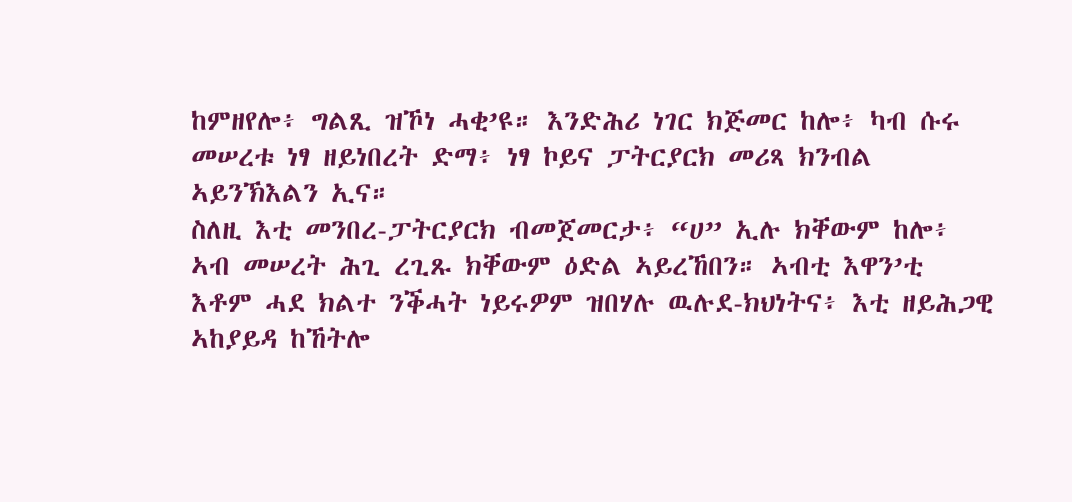ከምዘየሎ፥ ግልጺ ዝኾነ ሓቂ’ዩ። እንድሕሪ ነገር ክጅመር ከሎ፥ ካብ ሱሩ መሠረቱ ነፃ ዘይነበረት ድማ፥ ነፃ ኮይና ፓትርያርክ መሪጻ ክንብል ኣይንኽእልን ኢና።
ስለዚ እቲ መንበረ-ፓትርያርክ ብመጀመርታ፥ “ሀ” ኢሉ ክቐውም ከሎ፥ ኣብ መሠረት ሕጊ ረጊጹ ክቐውም ዕድል ኣይረኸበን። ኣብቲ እዋን’ቲ እቶም ሓደ ክልተ ንቕሓት ነይሩዎም ዝበሃሉ ዉሉደ-ክህነትና፥ እቲ ዘይሕጋዊ ኣከያይዳ ከኸትሎ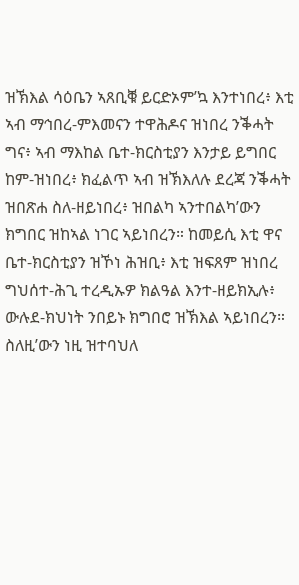ዝኽእል ሳዕቤን ኣጸቢቑ ይርድኦም’ኳ እንተነበረ፥ እቲ ኣብ ማኅበረ-ምእመናን ተዋሕዶና ዝነበረ ንቕሓት ግና፥ ኣብ ማእከል ቤተ-ክርስቲያን እንታይ ይግበር ከም-ዝነበረ፥ ክፈልጥ ኣብ ዝኽእለሉ ደረጃ ንቕሓት ዝበጽሐ ስለ-ዘይነበረ፥ ዝበልካ ኣንተበልካ’ውን ክግበር ዝከኣል ነገር ኣይነበረን። ከመይሲ እቲ ዋና ቤተ-ክርስቲያን ዝኾነ ሕዝቢ፥ እቲ ዝፍጸም ዝነበረ ግህሰተ-ሕጊ ተረዲኡዎ ክልዓል እንተ-ዘይክኢሉ፥ ውሉደ-ክህነት ንበይኑ ክግበሮ ዝኽእል ኣይነበረን።
ስለዚ’ውን ነዚ ዝተባህለ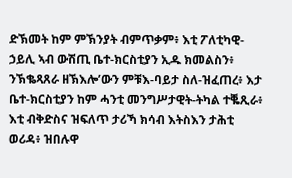ድኽመት ከም ምኽንያት ብምጥቃም፥ እቲ ፖለቲካዊ-ኃይሊ ኣብ ውሽጢ ቤተ-ክርስቲያን ኢዱ ክመልስን፥ ንኽቈጻጸራ ዘኽእሎ’ውን ምቹእ-ባይታ ስለ-ዝፈጠረ፥ እታ ቤተ-ክርስቲያን ከም ሓንቲ መንግሥታዊት-ትካል ተቘጺራ፥ እቲ ብቅድስና ዝፍለጥ ታሪኻ ክሳብ እትስእን ታሕቲ ወሪዳ፥ ዝበሉዋ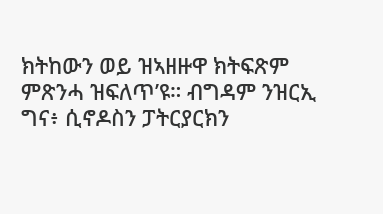ክትከውን ወይ ዝኣዘዙዋ ክትፍጽም ምጽንሓ ዝፍለጥ’ዩ። ብግዳም ንዝርኢ ግና፥ ሲኖዶስን ፓትርያርክን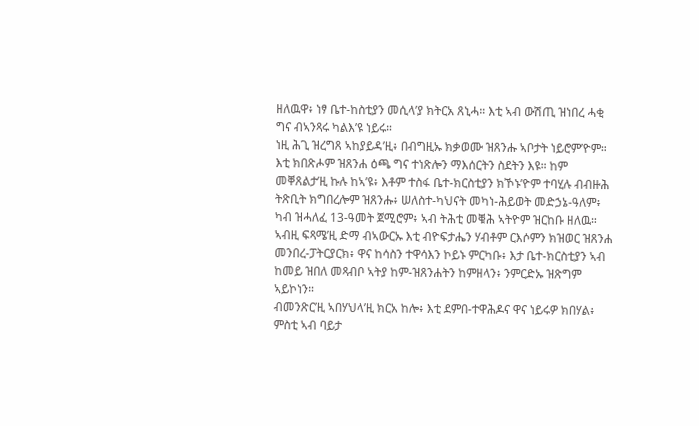ዘለዉዋ፥ ነፃ ቤተ-ከስቲያን መሲላ’ያ ክትርአ ጸኒሓ። እቲ ኣብ ውሽጢ ዝነበረ ሓቂ ግና ብኣንጻሩ ካልእ’ዩ ነይሩ።
ነዚ ሕጊ ዝረግጸ ኣከያይዳ’ዚ፥ በብግዚኡ ክቃወሙ ዝጸንሑ ኣቦታት ነይሮም’ዮም። እቲ ክበጽሖም ዝጸንሐ ዕጫ ግና ተነጽሎን ማእሰርትን ስደትን እዩ። ከም መቐጸልታ’ዚ ኩሉ ከኣ’ዩ፥ እቶም ተስፋ ቤተ-ክርስቲያን ክኾኑ’ዮም ተባሂሉ ብብዙሕ ትጽቢት ክግበረሎም ዝጸንሑ፥ ሠለስተ-ካህናት መካነ-ሕይወት መድኃኔ-ዓለም፥ ካብ ዝሓለፈ 13-ዓመት ጀሚሮም፥ ኣብ ትሕቲ መቑሕ ኣትዮም ዝርከቡ ዘለዉ። ኣብዚ ፍጻሜ’ዚ ድማ ብኣውርኡ እቲ ብዮፍታሔን ሃብቶም ርእሶምን ክዝወር ዝጸንሐ መንበረ-ፓትርያርክ፥ ዋና ከሳስን ተዋሳእን ኮይኑ ምርካቡ፥ እታ ቤተ-ክርስቲያን ኣብ ከመይ ዝበለ መጻብቦ ኣትያ ከም-ዝጸንሐትን ከምዘላን፥ ንምርድኡ ዝጽግም ኣይኮነን።
ብመንጽር’ዚ ኣበሃህላ’ዚ ክርአ ከሎ፥ እቲ ደምበ-ተዋሕዶና ዋና ነይሩዎ ክበሃል፥ ምስቲ ኣብ ባይታ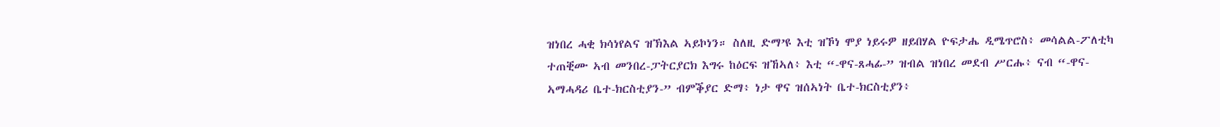ዝነበረ ሓቂ ክሳነየልና ዝኽእል ኣይኮነን። ስለዚ ድማ’ዩ እቲ ዝኾነ ሞያ ነይሩዎ ዘይበሃል ዮፍታሔ ዲሜጥሮስ፥ መሳልል-ፖለቲካ ተጠቒሙ ኣብ መንበረ-ፓትርያርክ እግሩ ከዕርፍ ዝኸኣለ፥ እቲ “-ዋና-ጸሓፊ-” ዝብል ዝነበረ መደብ ሥርሑ፥ ናብ “-ዋና-ኣማሓዳሪ ቤተ-ክርስቲያን-” ብምቕያር ድማ፥ ነታ ዋና ዝሰኣነት ቤተ-ክርስቲያን፥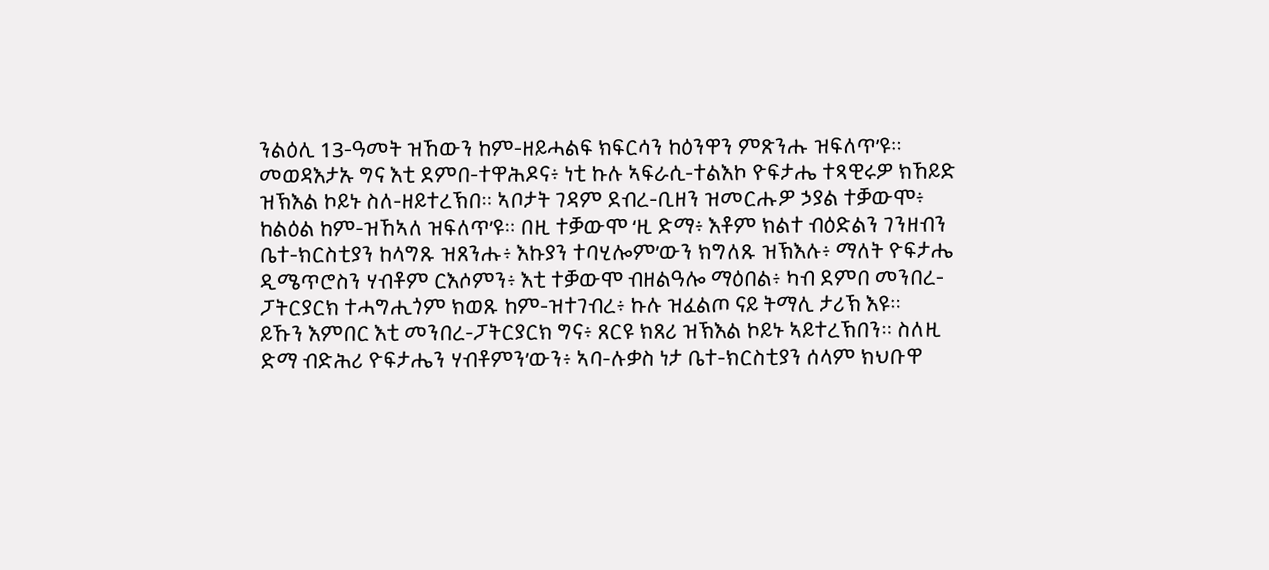ንልዕሊ 13-ዓመት ዝኸውን ከም-ዘይሓልፍ ክፍርሳን ከዕንዋን ምጽንሑ ዝፍለጥ’ዩ።
መወዳእታኡ ግና እቲ ደምበ-ተዋሕዶና፥ ነቲ ኩሉ ኣፍራሲ-ተልእኮ ዮፍታሔ ተጻዊሩዎ ክኸይድ ዝኽእል ኮይኑ ስለ-ዘይተረኽበ። ኣቦታት ገዳም ደብረ-ቢዘን ዝመርሑዎ ኃያል ተቓውሞ፥ ከልዕል ከም-ዝኸኣለ ዝፍለጥ’ዩ። በዚ ተቓውሞ ‘ዚ ድማ፥ እቶም ክልተ ብዕድልን ገንዘብን ቤተ-ክርስቲያን ከላግጹ ዝጸንሑ፥ እኩያን ተባሂሎም’ውን ክግለጹ ዝኽእሉ፥ ማለት ዮፍታሔ ዲሜጥሮስን ሃብቶም ርእሶምን፥ እቲ ተቓውሞ ብዘልዓሎ ማዕበል፥ ካብ ደምበ መንበረ-ፓትርያርክ ተሓግሒጎም ክወጹ ከም-ዝተገብረ፥ ኩሉ ዝፈልጦ ናይ ትማሊ ታሪኽ እዩ።
ይኹን እምበር እቲ መንበረ-ፓትርያርክ ግና፥ ጸርዩ ክጸሪ ዝኽእል ኮይኑ ኣይተረኽበን። ስለዚ ድማ ብድሕሪ ዮፍታሔን ሃብቶምን’ውን፥ ኣባ-ሉቃስ ነታ ቤተ-ክርስቲያን ሰላም ክህቡዋ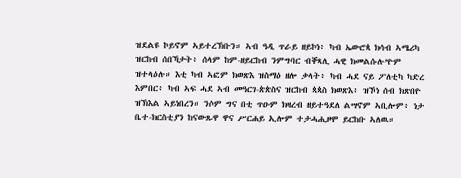ዝደልዩ ኮይኖም ኣይተረኽቡን። ኣብ ዓዲ ጥራይ ዘይኮነ፥ ካብ ኤውሮጳ ክሳብ ኣሜሪካ ዝርከብ ሰበኻታት፥ ሰላም ከም-ዘይርከብ ንምግባር ብቐጻሊ ሓዊ ክመልሱሉ’ዮም ዝተላዕሉ። እቲ ካብ ኣፎም ክወጽእ ዝስማዕ ዘሎ ቃላት፥ ካብ ሓደ ናይ ፖለቲካ ካድረ እምበር፥ ካብ ኣፍ ሓደ ኣብ መዓርገ-ጵጵስና ዝርከብ ጳጳስ ክወጽእ፥ ዝኾነ ሰብ ክጽበዮ ዝኽእል ኣይነበረን። ንሶም ግና በቲ ጥዑም ክዛረብ ዘይተዓደለ ልሣኖም ኣቢሎም፥ ነታ ቤተ-ክርስቲያን ከናውጹዋ ዋና ሥርሐይ ኢሎም ተታሓሒዞሞ ይርከቡ ኣለዉ።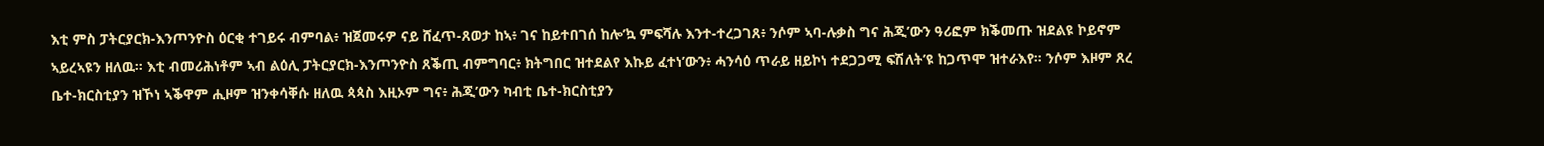እቲ ምስ ፓትርያርክ-እንጦንዮስ ዕርቂ ተገይሩ ብምባል፥ ዝጀመሩዎ ናይ ሸፈጥ-ጸወታ ከኣ፥ ገና ከይተበገሰ ከሎ’ኳ ምፍሻሉ እንተ-ተረጋገጸ፥ ንሶም ኣባ-ሉቃስ ግና ሕጂ’ውን ዓሪፎም ክቕመጡ ዝደልዩ ኮይኖም ኣይረኣዩን ዘለዉ። እቲ ብመሪሕነቶም ኣብ ልዕሊ ፓትርያርክ-እንጦንዮስ ጸቕጢ ብምግባር፥ ክትግበር ዝተደልየ እኩይ ፈተነ’ውን፥ ሓንሳዕ ጥራይ ዘይኮነ ተደጋጋሚ ፍሽለት’ዩ ከጋጥሞ ዝተራእየ። ንሶም እዞም ጸረ ቤተ-ክርስቲያን ዝኾነ ኣቕዋም ሒዞም ዝንቀሳቐሱ ዘለዉ ጳጳስ እዚኦም ግና፥ ሕጂ’ውን ካብቲ ቤተ-ክርስቲያን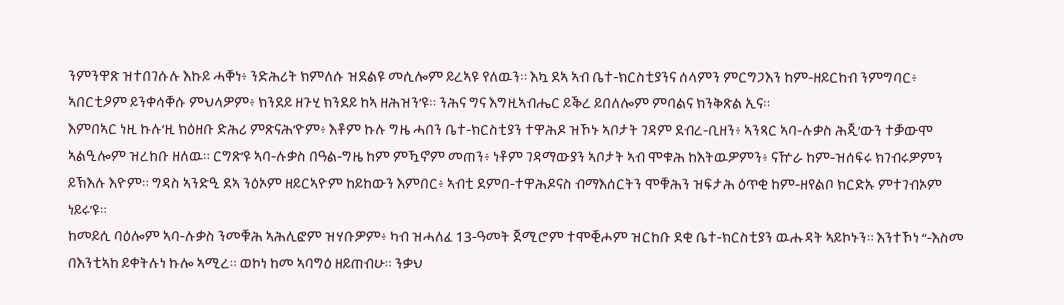ንምንዋጽ ዝተበገሱሉ እኩይ ሓቐነ፥ ንድሕሪት ክምለሱ ዝደልዩ መሲሎም ይረኣዩ የለዉን። እኳ ደኣ ኣብ ቤተ-ክርስቲያንና ሰላምን ምርግጋእን ከም-ዘይርከብ ንምግባር፥ ኣበርቲዖም ይንቀሳቐሱ ምህላዎም፥ ክንደይ ዘጉሂ ክንደይ ከኣ ዘሕዝን’ዩ። ንሕና ግና እግዚኣብሔር ይቕረ ይበለሎም ምባልና ክንቅጽል ኢና።
እምበኣር ነዚ ኩሉ’ዚ ክዕዘቡ ድሕሪ ምጽናሕ’ዮም፥ እቶም ኩሉ ግዜ ሓበን ቤተ-ክርስቲያን ተዋሕዶ ዝኾኑ ኣቦታት ገዳም ደብረ-ቢዘን፥ ኣንጻር ኣባ-ሉቃስ ሕጂ’ውን ተቓውሞ ኣልዒሎም ዝረከቡ ዘለዉ። ርግጽ’ዩ ኣባ-ሉቃስ በዓል-ግዜ ከም ምዃኖም መጠን፥ ነቶም ገዳማውያን ኣቦታት ኣብ ሞቁሕ ከእትዉዎምን፥ ናዅራ ከም-ዝሰፍሩ ክገብሩዎምን ይኽእሉ እዮም። ግዳስ ኣንድዒ ደኣ ንዕኦም ዘይርኣዮም ከይከውን እምበር፥ ኣብቲ ደምበ-ተዋሕዶናስ ብማእሰርትን ሞቑሕን ዝፍታሕ ዕጥቂ ከም-ዘየልቦ ክርድኡ ምተገብኦም ነይሩ’ዩ።
ከመይሲ ባዕሎም ኣባ-ሉቃስ ንመቑሕ ኣሕሊፎም ዝሃቡዎም፥ ካብ ዝሓለፈ 13-ዓመት ጀሚሮም ተሞቒሖም ዝርከቡ ደቂ ቤተ-ክርስቲያን ዉሑዳት ኣይኮኑን። እንተኾነ “-እስመ በእንቲኣከ ይቀትሉነ ኩሎ ኣሚረ። ወኮነ ከመ ኣባግዕ ዘይጠብሁ። ንቃህ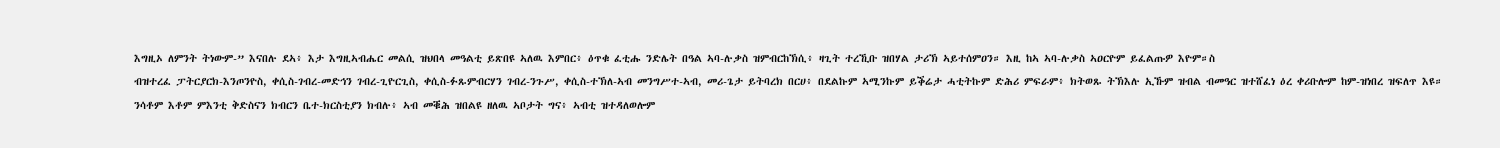እግዚኦ ለምንት ትነውም-” እናበሉ ደኣ፥ እታ እግዚኣብሔር መልሲ ዝህበላ መዓልቲ ይጽበዩ ኣለዉ እምበር፥ ዕጥቁ ፈቲሑ ንድሌት በዓል ኣባ-ሉቃስ ዝምብርከኽሲ፥ ዛጊት ተረኺቡ ዝበሃል ታሪኽ ኣይተሰምዐን። እዚ ከኣ ኣባ-ሉቃስ ኣዐርዮም ይፈልጡዎ እዮም።ስ
ብዝተረፈ ፓትርያርክ-እንጦንዮስ, ቀሲስ-ገብረ-መድኅን ገብረ-ጊዮርጊስ, ቀሲስ-ፉጹምብርሃን ገብረ-ንጉሥ, ቀሲስ-ተኽለ-ኣብ መንግሥተ-ኣብ, መሪ-ጌታ ይትባረክ በርሀ፥ በደልኩም ኣሚንኩም ይቕሬታ ሓቲትኩም ድሕሪ ምፍራም፥ ክትወጹ ትኽእሉ ኢኹም ዝብል ብመዓር ዝተሸፈነ ዕረ ቀሪቡሎም ከም-ዝነበረ ዝፍለጥ እዩ።
ንሳቶም እቶም ምእንቲ ቅድስናን ክብርን ቤተ-ክርስቲያን ክብሉ፥ ኣብ መቑሕ ዝበልዩ ዘለዉ ኣቦታት ግና፥ ኣብቲ ዝተዳለወሎም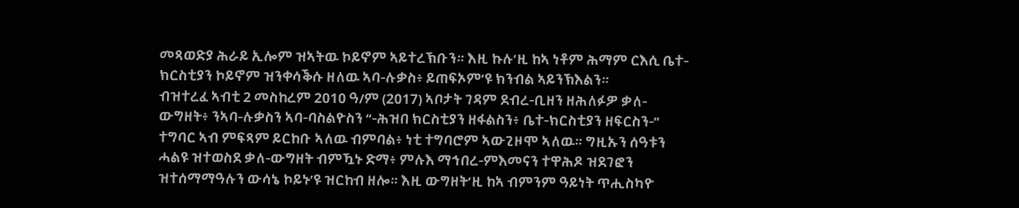መጻወድያ ሕራይ ኢሎም ዝኣትዉ ኮይኖም ኣይተረኽቡን። እዚ ኩሉ’ዚ ከኣ ነቶም ሕማም ርእሲ ቤተ-ክርስቲያን ኮይኖም ዝንቀሳቕሱ ዘለዉ ኣባ-ሉቃስ፥ ይጠፍኦም’ዩ ክንብል ኣይንኽእልን።
ብዝተረፈ ኣብቲ 2 መስከረም 2010 ዓ/ም (2017) ኣቦታት ገዳም ደብረ-ቢዘን ዘሕለፉዎ ቃለ-ውግዘት፥ ንኣባ-ሉቃስን ኣባ-ባስልዮስን “-ሕዝበ ክርስቲያን ዘፋልስን፥ ቤተ-ክርስቲያን ዘፍርስን-” ተግባር ኣብ ምፍጻም ይርከቡ ኣለዉ ብምባል፥ ነቲ ተግባሮም ኣውጊዞሞ ኣለዉ። ግዚኡን ሰዓቱን ሓልዩ ዝተወስደ ቃለ-ውግዘት ብምዃኑ ድማ፥ ምሉእ ማኅበረ-ምእመናን ተዋሕዶ ዝደገፎን ዝተሰማማዓሉን ውሳኔ ኮይኑ’ዩ ዝርከብ ዘሎ። እዚ ውግዘት’ዚ ከኣ ብምንም ዓይነት ጥሒስካዮ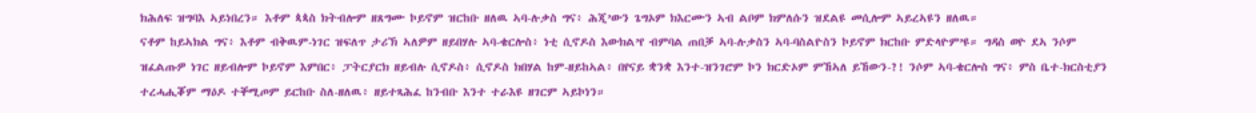ክሕለፍ ዝግባእ ኣይነበረን። እቶም ጳጳስ ክትብሎም ዘጸግሙ ኮይኖም ዝርከቡ ዘለዉ ኣባ-ሉቃስ ግና፥ ሕጂ’ውን ጌግኦም ክእርሙን ኣብ ልቦም ክምለሱን ዝደልዩ መሲሎም ኣይረኣዩን ዘለዉ።
ናቶም ከይኣክል ግና፥ እቶም ብቅዉም-ነገር ዝፍለጥ ታሪኽ ኣለዎም ዘይበሃሉ ኣባ-ቄርሎስ፥ ነቲ ሲኖዶስ እውክል’የ ብምባል ጠበቓ ኣባ-ሉቃስን ኣባ-ባስልዮስን ኮይኖም ክርከቡ ምድላዮም’ዩ። ግዳስ ወዮ ደኣ ንሶም ዝፈልጡዎ ነገር ዘይብሎም ኮይኖም እምበር፥ ፓትርያርክ ዘይብሉ ሲኖዶስ፥ ሲኖዶስ ክበሃል ከም-ዘይከኣል፥ በየናይ ቋንቋ እንተ-ዝንገሮም ኮን ክርድኦም ምኸኣለ ይኸውን-?! ንሶም ኣባ-ቄርሎስ ግና፥ ምስ ቤተ-ክርስቲያን ተረሓሒቖም ማዕዶ ተቐሚጦም ይርከቡ ስለ-ዘለዉ፥ ዘይተጻሕፈ ከንብቡ እንተ ተራእዩ ዘገርም ኣይኮነን።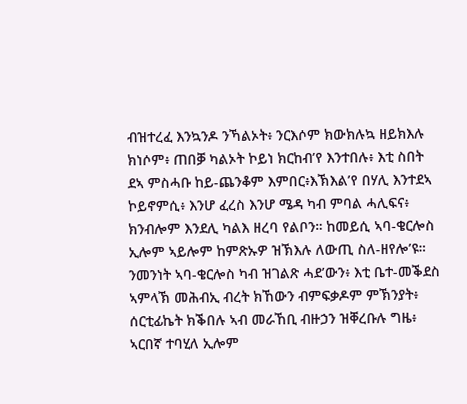ብዝተረፈ እንኳንዶ ንኻልኦት፥ ንርእሶም ክውክሉኳ ዘይክእሉ ክነሶም፥ ጠበቓ ካልኦት ኮይነ ክርከብ’የ እንተበሉ፥ እቲ ስበት ደኣ ምስሓቡ ከይ-ጨንቆም እምበር፥እኽእል’የ በሃሊ እንተደኣ ኮይኖምሲ፥ እንሆ ፈረስ እንሆ ሜዳ ካብ ምባል ሓሊፍና፥ ክንብሎም እንደሊ ካልእ ዘረባ የልቦን። ከመይሲ ኣባ-ቄርሎስ ኢሎም ኣይሎም ከምጽኡዎ ዝኽእሉ ለውጢ ስለ-ዘየሎ’ዩ።
ንመንነት ኣባ-ቄርሎስ ካብ ዝገልጽ ሓደ’ውን፥ እቲ ቤተ-መቕደስ ኣምላኽ መሕብኢ ብረት ክኸውን ብምፍቃዶም ምኽንያት፥ ሰርቲፊኬት ክቕበሉ ኣብ መራኸቢ ብዙኃን ዝቐረቡሉ ግዜ፥ ኣርበኛ ተባሂለ ኢሎም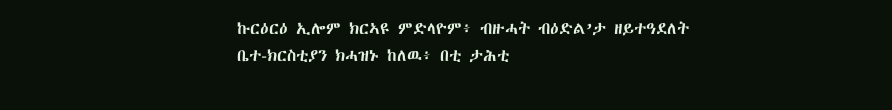ኩርዕርዕ ኢሎም ክርኣዩ ምድላዮም፥ ብዙሓት ብዕድል’ታ ዘይተዓደለት ቤተ-ክርስቲያን ክሓዝኑ ከለዉ፥ በቲ ታሕቲ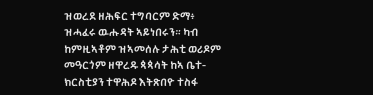ዝወረደ ዘሕፍር ተግባርም ድማ፥ ዝሓፈሩ ዉሑዳት ኣይነበሩን። ካብ ከምዚኣቶም ዝኣመሰሉ ታሕቲ ወሪዶም መዓርጎም ዘዋረዱ ጳጳሳት ከኣ ቤተ-ክርስቲያን ተዋሕዶ እትጽበዮ ተስፋ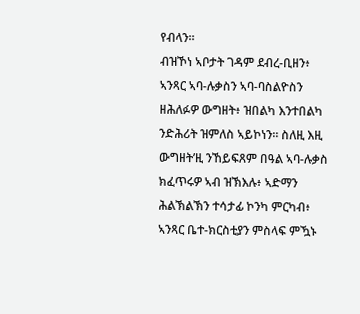የብላን።
ብዝኾነ ኣቦታት ገዳም ደብረ-ቢዘን፥ ኣንጻር ኣባ-ሉቃስን ኣባ-ባስልዮስን ዘሕለፉዎ ውግዘት፥ ዝበልካ እንተበልካ ንድሕሪት ዝምለስ ኣይኮነን። ስለዚ እዚ ውግዘት’ዚ ንኸይፍጸም በዓል ኣባ-ሉቃስ ክፈጥሩዎ ኣብ ዝኽእሉ፥ ኣድማን ሕልኽልኽን ተሳታፊ ኮንካ ምርካብ፥ ኣንጻር ቤተ-ክርስቲያን ምስላፍ ምዃኑ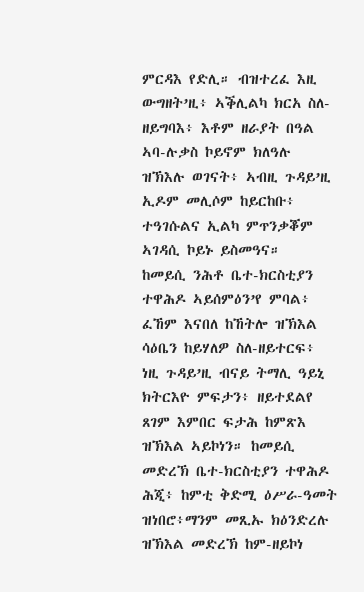ምርዳእ የድሊ። ብዝተረፈ እዚ ውግዘት’ዚ፥ ኣቕሊልካ ክርአ ስለ-ዘይግባእ፥ እቶም ዘራያት በዓል ኣባ-ሉቃስ ኮይኖም ክለዓሉ ዝኽእሉ ወገናት፥ ኣብዚ ጉዳይ’ዚ ኢዶም መሊሶም ከይርከቡ፥ ተዓገሱልና ኢልካ ምጥንቃቖም ኣገዳሲ ኮይኑ ይስመዓና።
ከመይሲ ንሕቶ ቤተ-ክርስቲያን ተዋሕዶ ኣይሰምዕን’የ ምባል፥ ፈኸም እናበለ ከኸትሎ ዝኽእል ሳዕቤን ከይሃለዎ ስለ-ዘይተርፍ፥ ነዚ ጉዳይ’ዚ ብናይ ትማሊ ዓይኒ ክትርእዮ ምፍታን፥ ዘይተደልየ ጸገም እምበር ፍታሕ ከምጽእ ዝኽእል ኣይኮነን። ከመይሲ መድረኽ ቤተ-ክርስቲያን ተዋሕዶ ሕጂ፥ ከምቲ ቅድሚ ዕሥራ-ዓመት ዝነበሮ፥ማንም መጺኡ ክዕንድረሉ ዝኽእል መድረኽ ከም-ዘይኮነ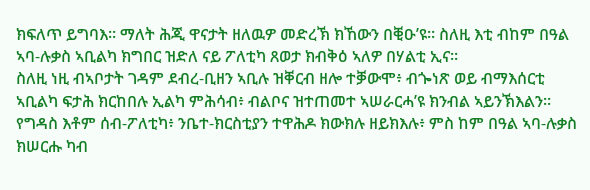ክፍለጥ ይግባእ። ማለት ሕጂ ዋናታት ዘለዉዎ መድረኽ ክኸውን በቒዑ’ዩ። ስለዚ እቲ ብከም በዓል ኣባ-ሉቃስ ኣቢልካ ክግበር ዝድለ ናይ ፖለቲካ ጸወታ ክብቅዕ ኣለዎ በሃልቲ ኢና።
ስለዚ ነዚ ብኣቦታት ገዳም ደብረ-ቢዘን ኣቢሉ ዝቐርብ ዘሎ ተቓውሞ፥ ብጐነጽ ወይ ብማእሰርቲ ኣቢልካ ፍታሕ ክርከበሉ ኢልካ ምሕሳብ፥ ብልቦና ዝተጠመተ ኣሠራርሓ’ዩ ክንብል ኣይንኽእልን። የግዳስ እቶም ሰብ-ፖለቲካ፥ ንቤተ-ክርስቲያን ተዋሕዶ ክውክሉ ዘይክእሉ፥ ምስ ከም በዓል ኣባ-ሉቃስ ክሠርሑ ካብ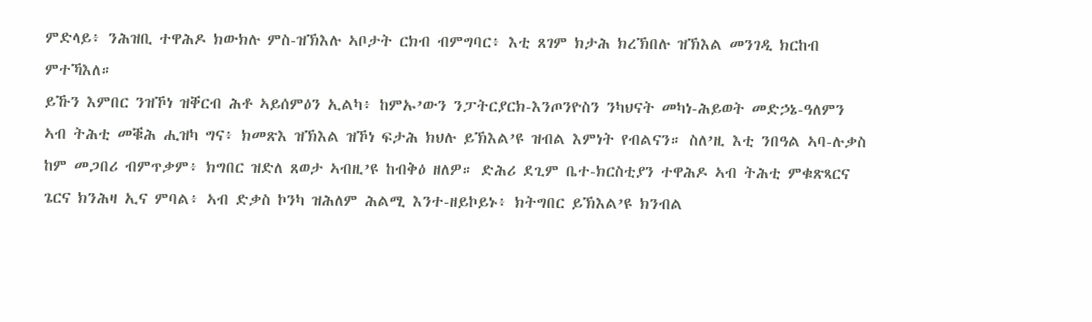ምድላይ፥ ንሕዝቢ ተዋሕዶ ክውክሉ ምስ-ዝኽእሉ ኣቦታት ርክብ ብምግባር፥ እቲ ጸገም ክታሕ ክረኽበሉ ዝኽእል መንገዲ ክርከብ ምተኻእለ።
ይኹን እምበር ንዝኾነ ዝቐርብ ሕቶ ኣይሰምዕን ኢልካ፥ ከምኡ’ውን ንፓትርያርክ-እንጦንዮስን ንካህናት መካነ-ሕይወት መድኃኔ-ዓለምን ኣብ ትሕቲ መቑሕ ሒዝካ ግና፥ ክመጽእ ዝኽእል ዝኾነ ፍታሕ ክህሉ ይኽእል’ዩ ዝብል እምነት የብልናን። ስለ’ዚ እቲ ንበዓል ኣባ-ሉቃስ ከም መጋበሪ ብምጥቃም፥ ክግበር ዝድለ ጸወታ ኣብዚ’ዩ ከብቅዕ ዘለዎ። ድሕሪ ደጊም ቤተ-ክርስቲያን ተዋሕዶ ኣብ ትሕቲ ምቁጽጻርና ጌርና ክንሕዛ ኢና ምባል፥ ኣብ ድቃስ ኮንካ ዝሕለም ሕልሚ እንተ-ዘይኮይኑ፥ ክትግበር ይኽእል’ዩ ክንብል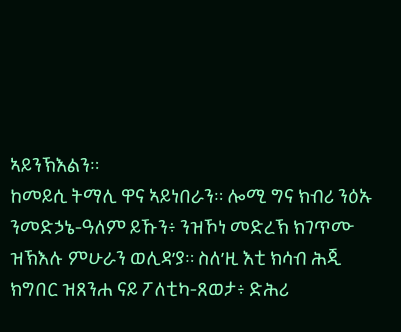ኣይንኽእልን።
ከመይሲ ትማሊ ዋና ኣይነበራን። ሎሚ ግና ክብሪ ንዕኡ ንመድኃኔ-ዓለም ይኹን፥ ንዝኾነ መድረኽ ክገጥሙ ዝኽእሉ ምሁራን ወሊዳ’ያ። ስለ’ዚ እቲ ክሳብ ሕጂ ክግበር ዝጸንሐ ናይ ፖለቲካ-ጸወታ፥ ድሕሪ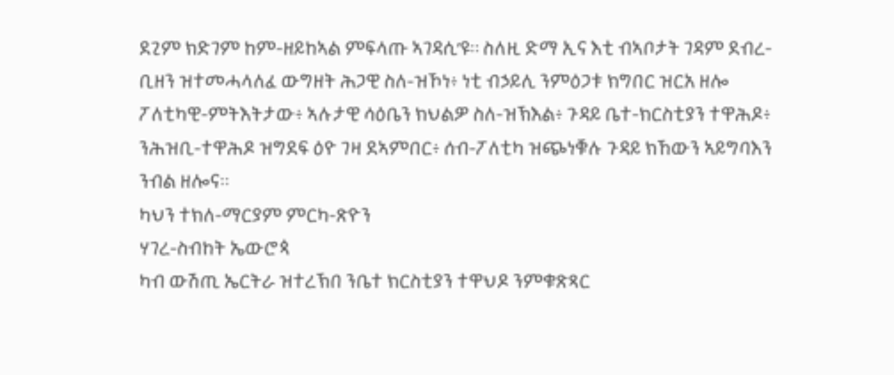ደጊም ክድገም ከም-ዘይከኣል ምፍላጡ ኣገዳሲ’ዩ። ስለዚ ድማ ኢና እቲ ብኣቦታት ገዳም ደብረ-ቢዘን ዝተመሓላለፈ ውግዘት ሕጋዊ ስለ-ዝኾነ፥ ነቲ ብኃይሊ ንምዕጋቱ ክግበር ዝርአ ዘሎ ፖለቲካዊ-ምትእትታው፥ ኣሉታዊ ሳዕቤን ክህልዎ ስለ-ዝኽእል፥ ጉዳይ ቤተ-ክርስቲያን ተዋሕዶ፥ ንሕዝቢ-ተዋሕዶ ዝግደፍ ዕዮ ገዛ ደኣምበር፥ ሰብ-ፖለቲካ ዝጭነቑሉ ጉዳይ ክኸውን ኣይግባእን ንብል ዘሎና።
ካህን ተክለ-ማርያም ምርካ-ጽዮን
ሃገረ-ስብከት ኤውሮጳ
ካብ ውሽጢ ኤርትራ ዝተረኽበ ንቤተ ክርስቲያን ተዋህዶ ንምቁጽጻር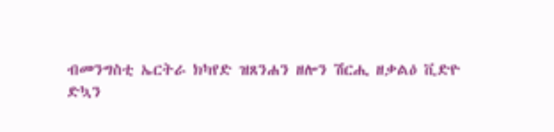ብመንግስቲ ኤርትራ ክካየድ ዝጸንሐን ዘሎን ሽርሒ ዘቃልዕ ቪድዮ
ድኳን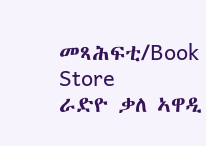መጻሕፍቲ/Book Store
ራድዮ ቃለ ኣዋዲ